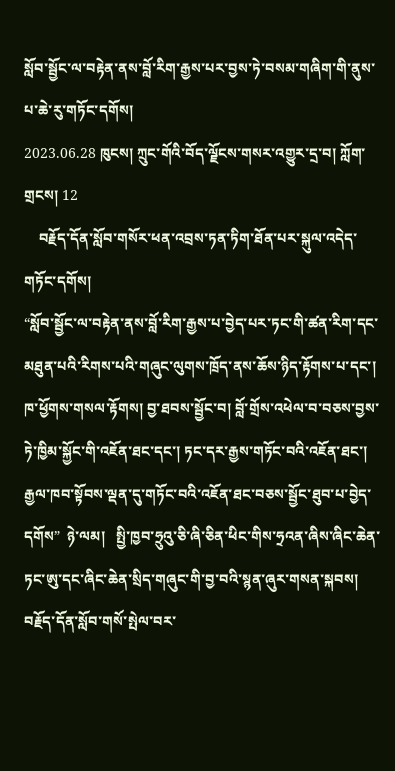སློབ་སྦྱོང་ལ་བརྟེན་ནས་བློ་རིག་རྒྱས་པར་བྱས་ཏེ་བསམ་གཞིག་གི་ནུས་པ་ཆེ་རུ་གཏོང་དགོས།
2023.06.28 ཁུངས། ཀྲུང་གོའི་བོད་ལྗོངས་གསར་འགྱུར་དྲ་བ། ཀློག་གྲངས། 12
    བརྗོད་དོན་སློབ་གསོར་ཕན་འབྲས་ཏན་ཏིག་ཐོན་པར་སྐུལ་འདེད་གཏོང་དགོས།
“སློབ་སྦྱོང་ལ་བརྟེན་ནས་བློ་རིག་རྒྱས་པ་བྱེད་པར་ཏང་གི་ཚན་རིག་དང་མཐུན་པའི་རིགས་པའི་གཞུང་ལུགས་ཁྲོད་ནས་ཆོས་ཉིད་རྟོགས་པ་དང་། ཁ་ཕྱོགས་གསལ་རྟོགས། བྱ་ཐབས་སྦྱོང་བ། བློ་གྲོས་འཕེལ་བ་བཅས་བྱས་ཏེ་ཁྱིམ་སྐྱོང་གི་འཇོན་ཐང་དང་། ཏང་དར་རྒྱས་གཏོང་བའི་འཇོན་ཐང་། རྒྱལ་ཁབ་སྟོབས་ལྡན་དུ་གཏོང་བའི་འཇོན་ཐང་བཅས་སྦྱོང་ཐུབ་པ་བྱེད་དགོས”  ཉེ་ལམ།   སྤྱི་ཁྱབ་ཧྲུའུ་ཅི་ཞི་ཅིན་ཕིང་གིས་ཧྲའན་ཞིས་ཞིང་ཆེན་ཏང་ཨུ་དང་ཞིང་ཆེན་སྲིད་གཞུང་གི་བྱ་བའི་སྙན་ཞུར་གསན་སྐབས། བརྗོད་དོན་སློབ་གསོ་སྤེལ་བར་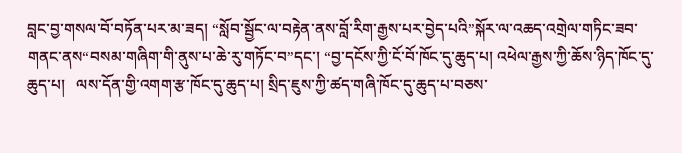བླང་བྱ་གསལ་བོ་བཏོན་པར་མ་ཟད། “སློབ་སྦྱོང་ལ་བརྟེན་ནས་བློ་རིག་རྒྱས་པར་བྱེད་པའི”སྐོར་ལ་འཆད་འགྲེལ་གཏིང་ཟབ་གནང་ནས“བསམ་གཞིག་གི་ནུས་པ་ཆེ་རུ་གཏོང་བ”དང་། “བྱ་དངོས་ཀྱི་ངོ་བོ་ཁོང་དུ་ཆུད་པ། འཕེལ་རྒྱས་ཀྱི་ཆོས་ཉིད་ཁོང་དུ་ཆུད་པ།   ལས་དོན་གྱི་འགག་རྩ་ཁོང་དུ་ཆུད་པ། སྲིད་ཇུས་ཀྱི་ཚད་གཞི་ཁོང་དུ་ཆུད་པ་བཅས་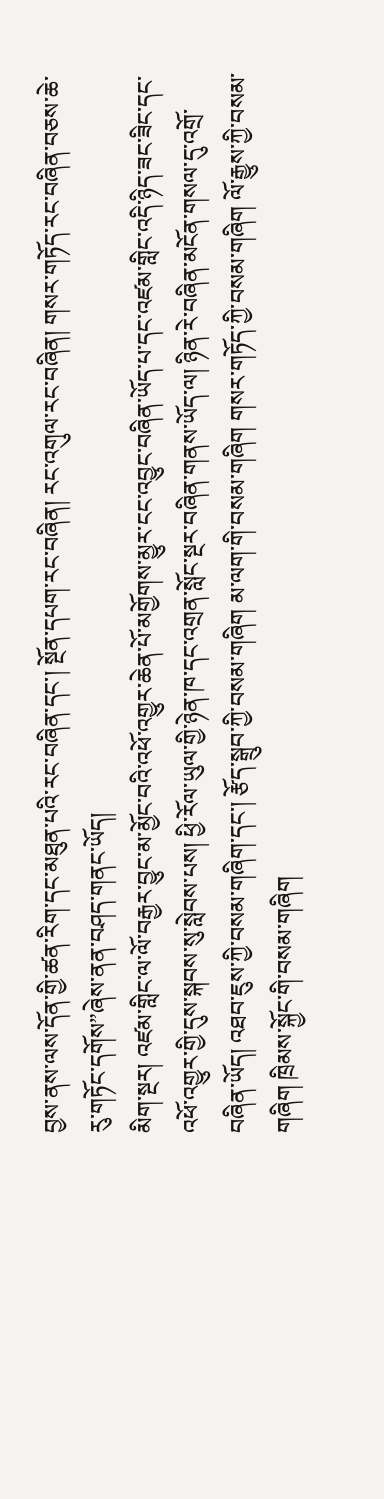བྱས་ནས་ལས་དོན་གྱི་ཚན་རིག་དང་མཐུན་པའི་རང་བཞིན་དང་། སྔོན་དཔག་རང་བཞིན། རང་འགུལ་རང་བཞིན། གསར་གཏོད་རང་བཞིན་བཅས་ཆེ་རུ་གཏོང་དགོས”ཞེས་ནན་བཤད་གནང་ཡོད།
མིག་སྔར། འཛམ་གླིང་ལ་ལོ་བརྒྱར་བྱུང་མ་མྱོང་བའི་འཕོ་འགྱུར་ཆེན་པོ་མགྱོགས་མྱུར་ངང་འབྱུང་བཞིན་ཡོད་པ་དང་འཛམ་གླིང་འདི་ཉིད་ཟང་ཟིང་དང་འཕོ་འགྱུར་གྱི་དུས་སྐབས་སུ་སླེབས་པས། ཕྱི་རོལ་ཡུལ་གྱི་ཉེན་ཁ་དང་འགྲན་སློང་སྔར་བཞིན་གནས་ཡོད་ལ། ཉིན་རེ་བཞིན་མངོན་གསལ་དུ་འགྲོ་བཞིན་ཡོད། འཐབ་ཇུས་ཀྱི་བསམ་གཞིག་དང་། རྩོད་སྒྲུབ་ཀྱི་བསམ་གཞིག མ་ལག་གི་བསམ་གཞིག གསར་གཏོད་ཀྱི་བསམ་གཞིག ལོ་རྒྱུས་ཀྱི་བསམ་གཞིག ཁྲིམས་སྐྱོང་གི་བསམ་གཞིག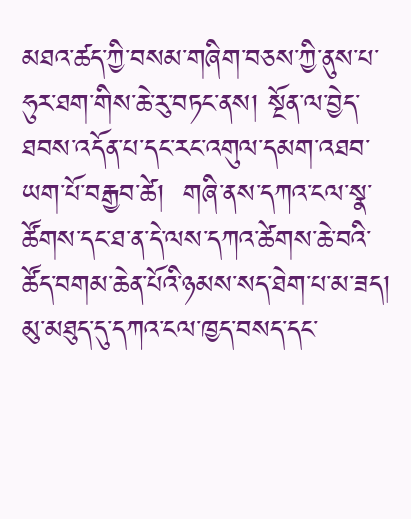མཐའ་ཚད་ཀྱི་བསམ་གཞིག་བཅས་ཀྱི་ནུས་པ་ཧུར་ཐག་གིས་ཆེ་རུ་བཏང་ནས། སྔོན་ལ་བྱེད་ཐབས་འདོན་པ་དང་རང་འགུལ་དམག་འཐབ་ཡག་པོ་བརྒྱབ་ཚེ།  གཞི་ནས་དཀའ་ངལ་སྣ་ཚོགས་དང་ཐ་ན་དེ་ལས་དཀའ་ཚེགས་ཆེ་བའི་ཚོད་བགམ་ཆེན་པོའི་ཉམས་སད་ཐེག་པ་མ་ཟད། མུ་མཐུད་དུ་དཀའ་ངལ་ཁྱད་བསད་དང་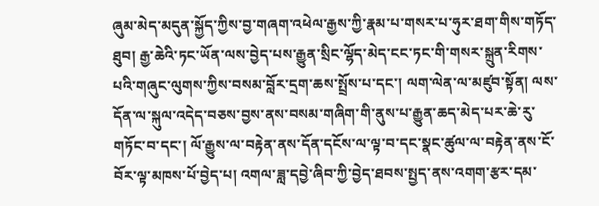ཞུམ་མེད་མདུན་སྐྱོད་ཀྱིས་བྱ་གཞག་འཕེལ་རྒྱས་ཀྱི་རྣམ་པ་གསར་པ་ཧུར་ཐག་གིས་གཏོད་ཐུབ། རྒྱ་ཆེའི་ཏང་ཡོན་ལས་བྱེད་པས་རྒྱུན་སྲིང་ལྷོད་མེད་ངང་ཏང་གི་གསར་སྐྲུན་རིགས་པའི་གཞུང་ལུགས་ཀྱིས་བསམ་བློར་དྲག་ཆས་སྤྲོས་པ་དང་། ལག་ལེན་ལ་མཛུབ་སྟོན། ལས་དོན་ལ་སྐུལ་འདེད་བཅས་བྱས་ནས་བསམ་གཞིག་གི་ནུས་པ་རྒྱུན་ཆད་མེད་པར་ཆེ་རུ་གཏོང་བ་དང་། ལོ་རྒྱུས་ལ་བརྟེན་ནས་དོན་དངོས་ལ་ལྟ་བ་དང་སྣང་ཚུལ་ལ་བརྟེན་ནས་ངོ་བོར་ལྟ་མཁས་པོ་བྱེད་པ། འགལ་ཟླ་དབྱེ་ཞིབ་ཀྱི་བྱེད་ཐབས་སྤྱད་ནས་འགག་རྩར་དམ་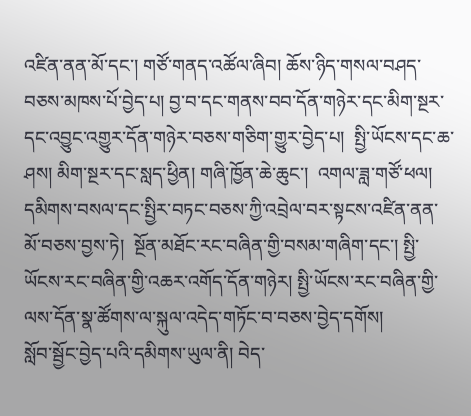འཛིན་ནན་མོ་དང་། གཙོ་གནད་འཚོལ་ཞིབ། ཆོས་ཉིད་གསལ་བཤད་བཅས་མཁས་པོ་བྱེད་པ། བྱ་བ་དང་གནས་བབ་དོན་གཉེར་དང་མིག་སྔར་དང་འབྱུང་འགྱུར་དོན་གཉེར་བཅས་གཅིག་གྱུར་བྱེད་པ།  སྤྱི་ཡོངས་དང་ཆ་ཤས། མིག་སྔར་དང་སླད་ཕྱིན། གཞི་ཁྱོན་ཆེ་ཆུང་།  འགལ་ཟླ་གཙོ་ཕལ།  དམིགས་བསལ་དང་སྤྱིར་བཏང་བཅས་ཀྱི་འབྲེལ་བར་སྟངས་འཛིན་ནན་མོ་བཅས་བྱས་ཏེ།  སྔོན་མཐོང་རང་བཞིན་གྱི་བསམ་གཞིག་དང་། སྤྱི་ཡོངས་རང་བཞིན་གྱི་འཆར་འགོད་དོན་གཉེར། སྤྱི་ཡོངས་རང་བཞིན་གྱི་ལས་དོན་སྣ་ཚོགས་ལ་སྐུལ་འདེད་གཏོང་བ་བཅས་བྱེད་དགོས།
སློབ་སྦྱོང་བྱེད་པའི་དམིགས་ཡུལ་ནི། བེད་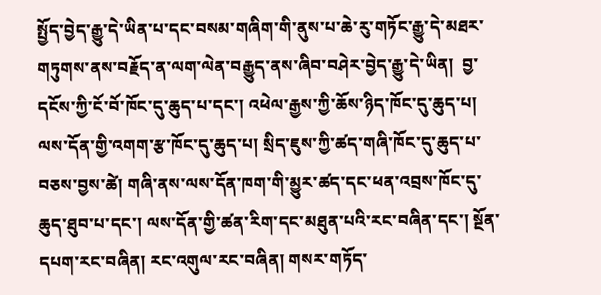སྤྱོད་བྱེད་རྒྱུ་དེ་ཡིན་པ་དང་བསམ་གཞིག་གི་ནུས་པ་ཆེ་རུ་གཏོང་རྒྱུ་དེ་མཐར་གཏུགས་ནས་བརྗོད་ན་ལག་ལེན་བརྒྱུད་ནས་ཞིབ་བཤེར་བྱེད་རྒྱུ་དེ་ཡིན།  བྱ་དངོས་ཀྱི་ངོ་བོ་ཁོང་དུ་ཆུད་པ་དང་། འཕེལ་རྒྱས་ཀྱི་ཆོས་ཉིད་ཁོང་དུ་ཆུད་པ། ལས་དོན་གྱི་འགག་རྩ་ཁོང་དུ་ཆུད་པ། སྲིད་ཇུས་ཀྱི་ཚད་གཞི་ཁོང་དུ་ཆུད་པ་བཅས་བྱས་ཚེ། གཞི་ནས་ལས་དོན་ཁག་གི་མྱུར་ཚད་དང་ཕན་འབྲས་ཁོང་དུ་ཆུད་ཐུབ་པ་དང་། ལས་དོན་གྱི་ཚན་རིག་དང་མཐུན་པའི་རང་བཞིན་དང་། སྔོན་དཔག་རང་བཞིན། རང་འགུལ་རང་བཞིན། གསར་གཏོད་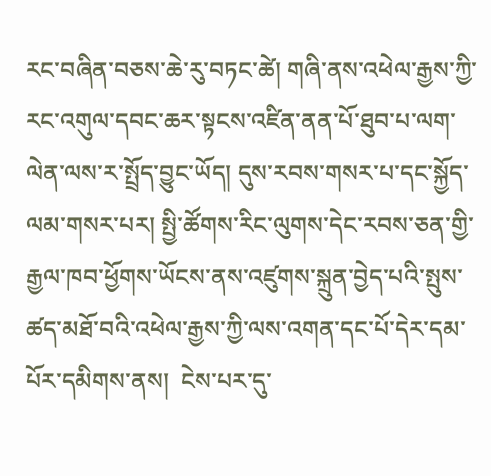རང་བཞིན་བཅས་ཆེ་རུ་བཏང་ཚེ། གཞི་ནས་འཕེལ་རྒྱས་ཀྱི་རང་འགུལ་དབང་ཆར་སྟངས་འཛིན་ནན་པོ་ཐུབ་པ་ལག་ལེན་ལས་ར་སྤྲོད་བྱུང་ཡོད། དུས་རབས་གསར་པ་དང་སྐྱོད་ལམ་གསར་པར། སྤྱི་ཚོགས་རིང་ལུགས་དེང་རབས་ཅན་གྱི་རྒྱལ་ཁབ་ཕྱོགས་ཡོངས་ནས་འཛུགས་སྐྲུན་བྱེད་པའི་སྤུས་ཚད་མཐོ་བའི་འཕེལ་རྒྱས་ཀྱི་ལས་འགན་དང་པོ་དེར་དམ་པོར་དམིགས་ནས།  ངེས་པར་དུ་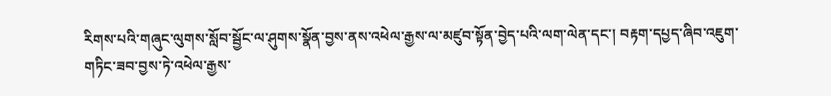རིགས་པའི་གཞུང་ལུགས་སློབ་སྦྱོང་ལ་ཤུགས་སྣོན་བྱས་ནས་འཕེལ་རྒྱས་ལ་མཛུབ་སྟོན་བྱེད་པའི་ལག་ལེན་དང་། བརྟག་དཔྱད་ཞིབ་འཇུག་གཏིང་ཟབ་བྱས་ཏེ་འཕེལ་རྒྱས་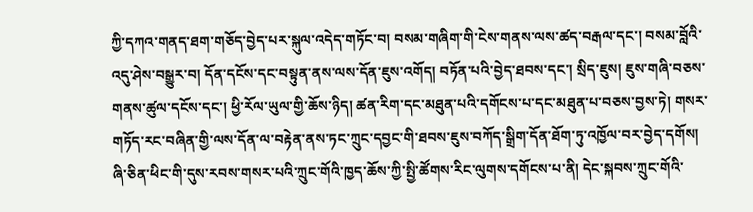ཀྱི་དཀའ་གནད་ཐག་གཅོད་བྱེད་པར་སྐུལ་འདེད་གཏོང་བ། བསམ་གཞིག་གི་ངེས་གནས་ལས་ཚད་བརྒལ་དང་། བསམ་བློའི་འདུ་ཤེས་བསྒྱུར་བ། དོན་དངོས་དང་བསྟུན་ནས་ལས་དོན་ཇུས་འགོད། བཏོན་པའི་བྱེད་ཐབས་དང་། སྲིད་ཇུས། ཇུས་གཞི་བཅས་གནས་ཚུལ་དངོས་དང་། ཕྱི་རོལ་ཡུལ་གྱི་ཆོས་ཉིད། ཚན་རིག་དང་མཐུན་པའི་དགོངས་པ་དང་མཐུན་པ་བཅས་བྱས་ཏེ། གསར་གཏོད་རང་བཞིན་གྱི་ལས་དོན་ལ་བརྟེན་ནས་ཏང་ཀྲུང་དབྱང་གི་ཐབས་ཇུས་བཀོད་སྒྲིག་དོན་ཐོག་ཏུ་འཁྱོལ་བར་བྱེད་དགོས།
ཞི་ཅིན་ཕིང་གི་དུས་རབས་གསར་པའི་ཀྲུང་གོའི་ཁྱད་ཆོས་ཀྱི་སྤྱི་ཚོགས་རིང་ལུགས་དགོངས་པ་ནི། དེང་སྐབས་ཀྲུང་གོའི་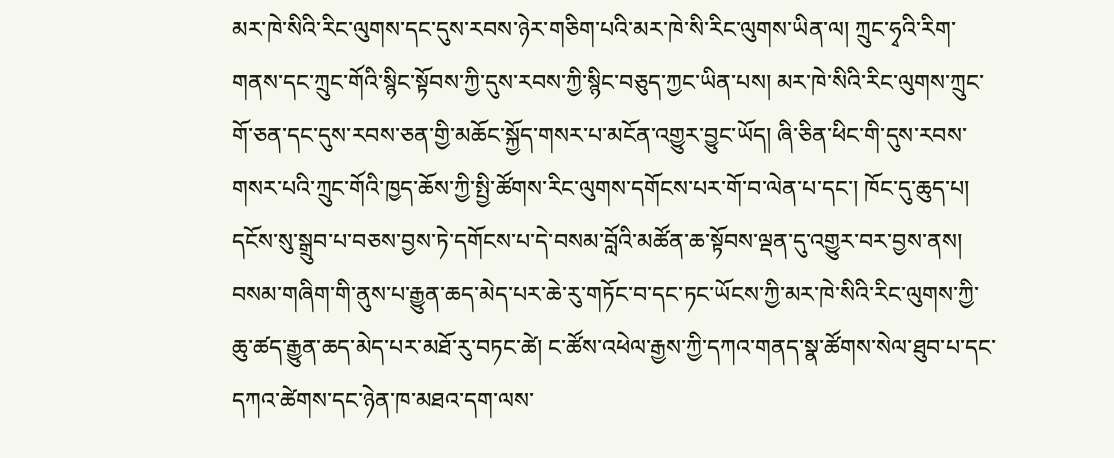མར་ཁེ་སིའི་རིང་ལུགས་དང་དུས་རབས་ཉེར་གཅིག་པའི་མར་ཁེ་སི་རིང་ལུགས་ཡིན་ལ། ཀྲུང་ཧྭའི་རིག་གནས་དང་ཀྲུང་གོའི་སྙིང་སྟོབས་ཀྱི་དུས་རབས་ཀྱི་སྙིང་བཅུད་ཀྱང་ཡིན་པས། མར་ཁེ་སིའི་རིང་ལུགས་ཀྲུང་གོ་ཅན་དང་དུས་རབས་ཅན་གྱི་མཆོང་སྐྱོད་གསར་པ་མངོན་འགྱུར་བྱུང་ཡོད། ཞི་ཅིན་ཕིང་གི་དུས་རབས་གསར་པའི་ཀྲུང་གོའི་ཁྱད་ཆོས་ཀྱི་སྤྱི་ཚོགས་རིང་ལུགས་དགོངས་པར་གོ་བ་ལེན་པ་དང་། ཁོང་དུ་ཆུད་པ། དངོས་སུ་སྒྲུབ་པ་བཅས་བྱས་ཏེ་དགོངས་པ་དེ་བསམ་བློའི་མཚོན་ཆ་སྟོབས་ལྡན་དུ་འགྱུར་བར་བྱས་ནས།  བསམ་གཞིག་གི་ནུས་པ་རྒྱུན་ཆད་མེད་པར་ཆེ་རུ་གཏོང་བ་དང་ཏང་ཡོངས་ཀྱི་མར་ཁེ་སིའི་རིང་ལུགས་ཀྱི་ཆུ་ཚད་རྒྱུན་ཆད་མེད་པར་མཐོ་རུ་བཏང་ཚེ། ང་ཚོས་འཕེལ་རྒྱས་ཀྱི་དཀའ་གནད་སྣ་ཚོགས་སེལ་ཐུབ་པ་དང་དཀའ་ཚེགས་དང་ཉེན་ཁ་མཐའ་དག་ལས་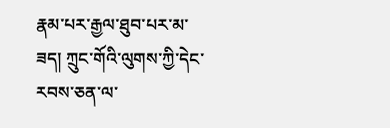རྣམ་པར་རྒྱལ་ཐུབ་པར་མ་ཟད། ཀྲུང་གོའི་ལུགས་ཀྱི་དེང་རབས་ཅན་ལ་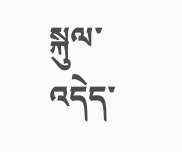སྐུལ་འདེད་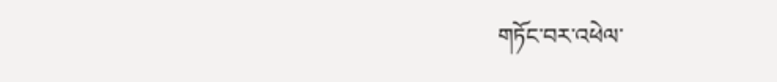གཏོང་བར་འཕེལ་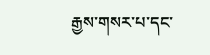རྒྱས་གསར་པ་དང་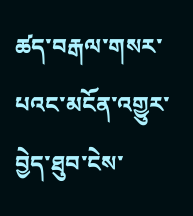ཚད་བརྒལ་གསར་པའང་མངོན་འགྱུར་བྱེད་ཐུབ་ངེས་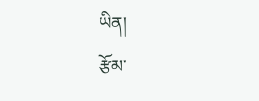ཡིན།
རྩོམ་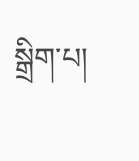སྒྲིག་པ།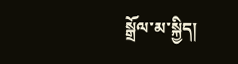སྒྲོལ་མ་སྐྱིད།